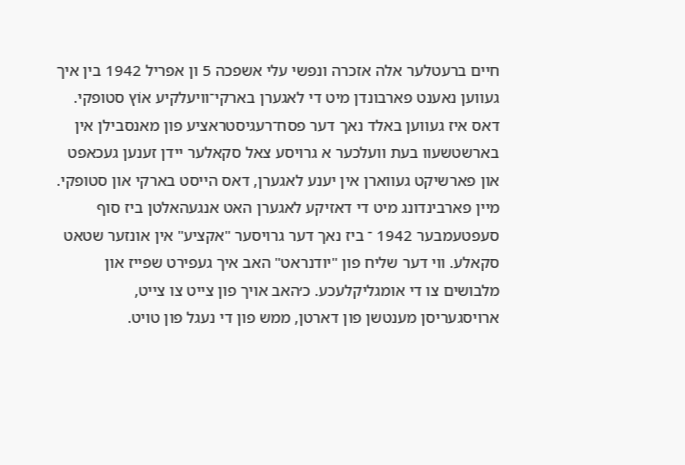חיים ברעטלער אלה אזכרה ונפשי עלי אשפכה 5 ון אפריל 1942 בין איך געווען נאענט פארבונדן מיט די לאגערן בארקי־וויעלקיע אוֹץ סטופקי. דאס איז געווען באלד נאך דער פסח־רעגיסטראציע פון מאנסבילן אין בארשטשעוו בעת וועלכער א גרויסע צאל סקאלער יידן זענען געכאפט און פארשיקט געווארן אין יענע לאגערן, דאס הייסט בארקי און סטופקי. מיין פארבינדונג מיט די דאזיקע לאגערן האט אנגעהאלטן ביז סוף סעפטעמבער 1942 ־ ביז נאך דער גרויסער "אקציע" אין אונזער שטאט סקאלע. ווי דער שליח פון "יודנראט" האב איך געפירט שפייז און מלבושים צו די אומגליקלעכע. כ׳האב אויך פון צייט צו צייט, ארויסגעריסן מענטשן פון דארטן, ממש פון די נעגל פון טויט.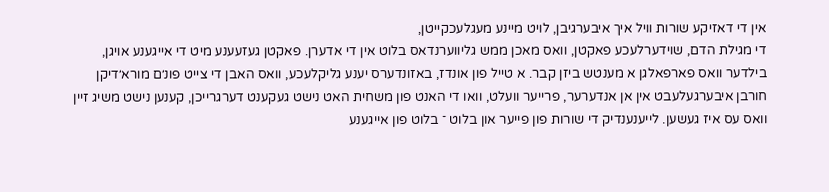אין די דאזיקע שורות וויל איך איבערגיבן, לויט מיינע מעגלעכקייטן,
די מגילת הדם, שוידערלעכע פאקטן, וואס מאכן ממש גליווערנדאס בלוט אין די אדערן. פאקטן געזעענע מיט די אייגענע אויגן, בילדער וואס פארפאלגן א מענטש ביזן קבר. א טייל פון אונדז, באזונדערס יענע גליקלעכע, וואס האבן די צייט פונ׳ם מורא׳דיקן חורבן איבערגעלעבט אין אן אנדערער, פרייער וועלט, וואו די האנט פון משחית האט נישט געקענט דערגרייכן, קענען נישט משיג זיין וואס עס איז געשען. לייענענדיק די שורות פון פייער און בלוט ־ בלוט פון אייגענע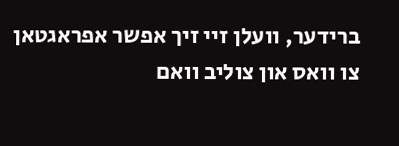ברידער, וועלן זיי זיך אפשר אפראגטאן צו וואס און צוליב וואם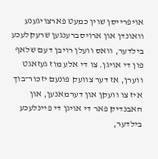אויפרייסן שוין כמעט פארצויגענע וואונדן און ארויסברענגען שרעקלעכע בילדער, וואס וועלן רויבן דעם שלאף פון די אויגן. צו די אלע מוז געזאגט ווערן, אז דער צוועק פונעם יזכור־בוך איז צו וועקן און דערמאנען, און האבנדיק פאר די אויגן די פיינלעכע בילדער,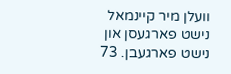וועלן מיר קיינמאל נישט פארגעסן און נישט פארגעבן. 73